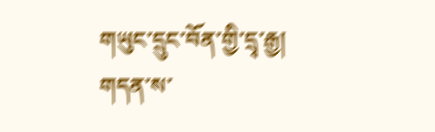གཡུང་དྲུང་བོན་གྱི་དྲྭ་རྒྱ།
གདན་ས་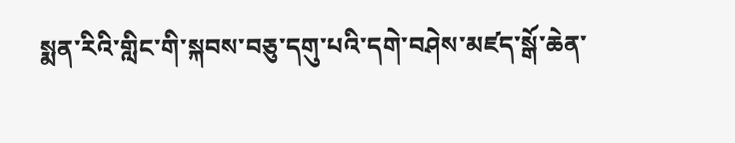སྨན་རིའི་གླིང་གི་སྐབས་བཅུ་དགུ་པའི་དགེ་བཤེས་མཛད་སྒོ་ཆེན་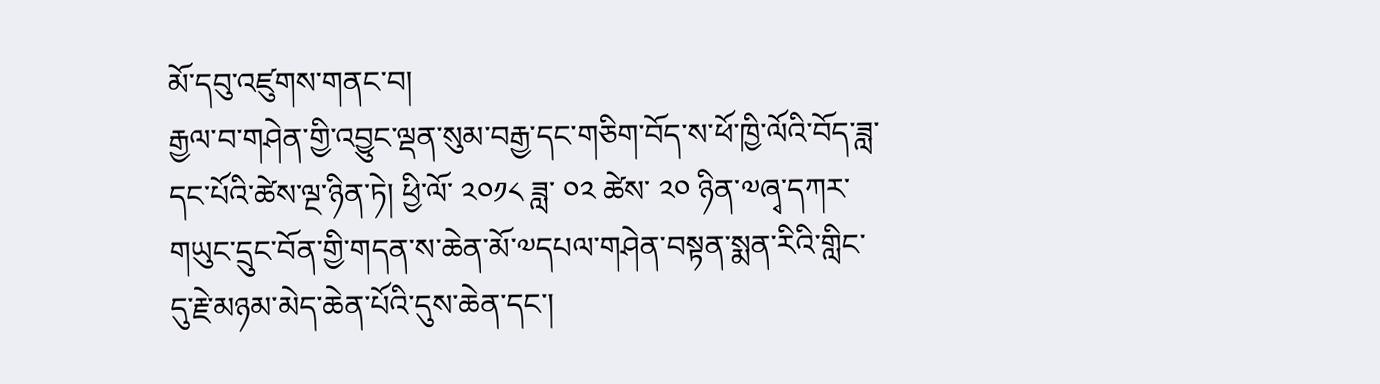མོ་དབུ་འཛུགས་གནང་བ།
རྒྱལ་བ་གཤེན་གྱི་འབྱུང་ལྡན་སུམ་བརྒྱ་དང་གཅིག་བོད་ས་ཕོ་ཁྱི་ལོའི་བོད་ཟླ་དང་པོའི་ཚེས་ལྔ་ཉིན་ཏེ། ཕྱི་ལོ་ ༢༠༡༨ ཟླ་ ༠༢ ཚེས་ ༢༠ ཉིན་༧ཞྭ་དཀར་གཡུང་དྲུང་བོན་གྱི་གདན་ས་ཆེན་མོ་༧དཔལ་གཤེན་བསྟན་སྨན་རིའི་གླིང་དུ་རྗེ་མཉམ་མེད་ཆེན་པོའི་དུས་ཆེན་དང་།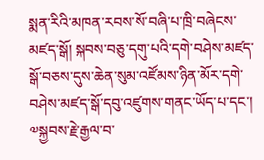སྨན་རིའི་མཁན་རབས་སོ་བཞི་པ་ཁྲི་བཞེངས་མཛད་སྒོ། སྐབས་བཅུ་དགུ་པའི་དགེ་བཤེས་མཛད་སྒོ་བཅས་དུས་ཆེན་སུམ་འཛོམས་ཉིན་མོར་དགེ་བཤེས་མཛད་སྒོ་དབུ་འཛུགས་གནང་ཡོད་པ་དང་།
༧སྐྱབས་རྗེ་རྒྱལ་བ་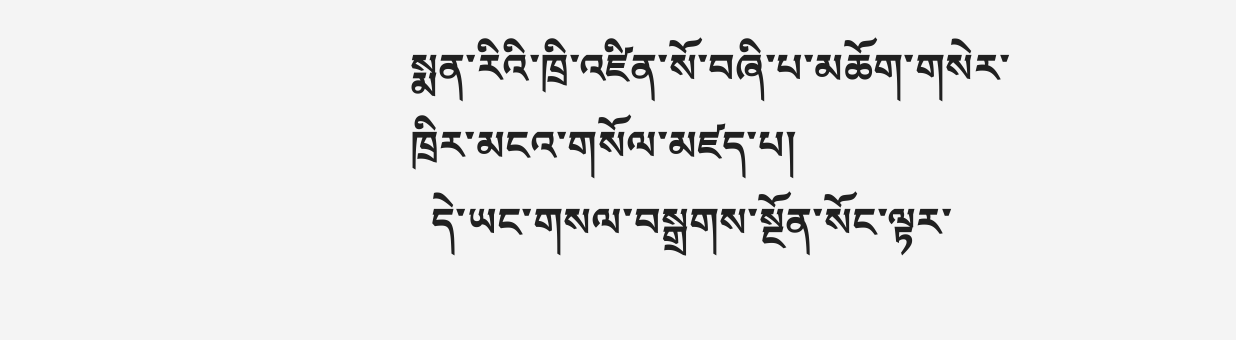སྨན་རིའི་ཁྲི་འཛིན་སོ་བཞི་པ་མཆོག་གསེར་ཁྲིར་མངའ་གསོལ་མཛད་པ།
  དེ་ཡང་གསལ་བསྒྲགས་སྔོན་སོང་ལྟར་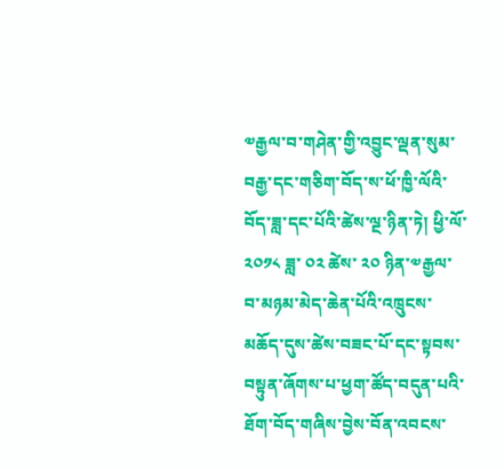༧རྒྱལ་བ་གཤེན་གྱི་འབྱུང་ལྡན་སུམ་བརྒྱ་དང་གཅིག་བོད་ས་ཕོ་ཁྱི་ལོའི་བོད་ཟླ་དང་པོའི་ཚེས་ལྔ་ཉིན་ཏེ། ཕྱི་ལོ་ ༢༠༡༨ ཟླ་ ༠༢ ཚེས་ ༢༠ ཉིན་༧རྒྱལ་བ་མཉམ་མེད་ཆེན་པོའི་འཁྲུངས་མཆོད་དུས་ཚེས་བཟང་པོ་དང་སྟབས་བསྟུན་ཞོགས་པ་ཕྱག་ཚོད་བདུན་པའི་ཐོག་བོད་གཞིས་བྱེས་བོན་འབངས་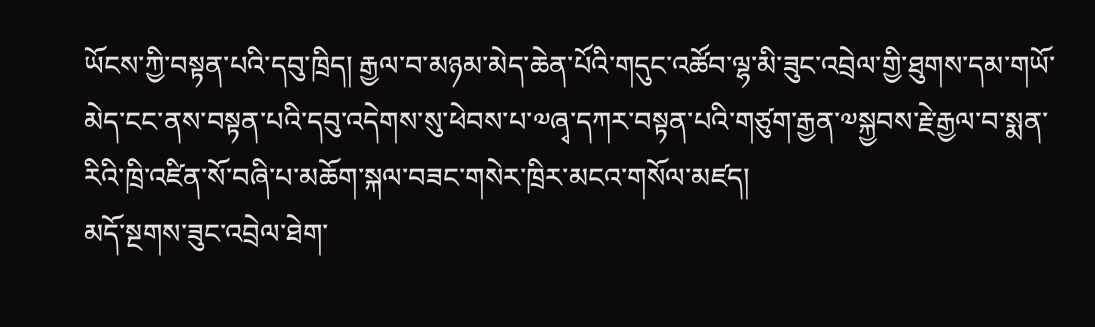ཡོངས་ཀྱི་བསྟན་པའི་དབུ་ཁྲིད། རྒྱལ་བ་མཉམ་མེད་ཆེན་པོའི་གདུང་འཚོབ་ལྷ་མི་ཟུང་འབྲེལ་གྱི་ཐུགས་དམ་གཡོ་མེད་ངང་ནས་བསྟན་པའི་དབུ་འདེགས་སུ་ཕེབས་པ་༧ཞྭ་དཀར་བསྟན་པའི་གཙུག་རྒྱན་༧སྐྱབས་རྗེ་རྒྱལ་བ་སྨན་རིའི་ཁྲི་འཛིན་སོ་བཞི་པ་མཆོག་སྐལ་བཟང་གསེར་ཁྲིར་མངའ་གསོལ་མཛད།
མདོ་སྔགས་ཟུང་འབྲེལ་ཐེག་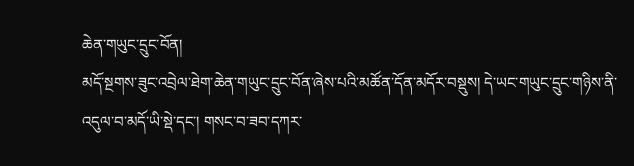ཆེན་གཡུང་དྲུང་བོན།
མདོ་སྔགས་ཟུང་འབྲེལ་ཐེག་ཆེན་གཡུང་དྲུང་བོན་ཞེས་པའི་མཚོན་དོན་མདོར་བསྡུས། དེ་ཡང་གཡུང་དྲུང་གཉིས་ནི་འདུལ་བ་མདོ་ཡི་སྡེ་དང་། གསང་བ་ཟབ་དཀར་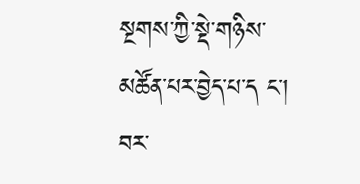སྔགས་ཀྱི་སྡེ་གཉིས་མཚོན་པར་བྱེད་པ་ད ང་། བར་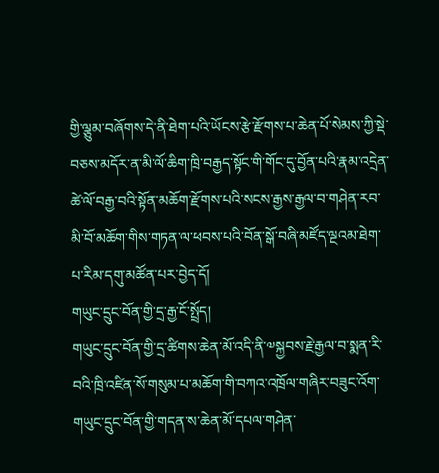གྱི་ལྕུམ་བཞོགས་དེ་ནི་ཐེག་པའི་ཡོངས་རྩེ་རྫོགས་པ་ཆེན་པོ་སེམས་ཀྱི་སྡེ་བཅས་མདོར་ན་མི་ལོ་ཆིག་ཁྲི་བརྒྱད་སྟོང་གི་གོང་དུ་བྱོན་པའི་རྣམ་འདྲེན་ཚེ་ལོ་བརྒྱ་བའི་སྟོན་མཆོག་རྫོགས་པའི་སངས་རྒྱས་རྒྱལ་བ་གཤེན་རབ་མི་བོ་མཆོག་གིས་གཏན་ལ་ཕབས་པའི་བོན་སྒོ་བཞི་མཛོད་ལྔའམ་ཐེག་པ་རིམ་དགུ་མཚོན་པར་བྱེད་དོ།
གཡུང་དྲུང་བོན་གྱི་དྲ་རྒྱ་ངོ་སྤྲོད།
གཡུང་དྲུང་བོན་གྱི་དྲ་ཚིགས་ཆེན་མོ་འདི་ནི་༧སྐྱབས་རྗེ་རྒྱལ་བ་སྨན་རི་བའི་ཁྲི་འཛིན་སོ་གསུམ་པ་མཆོག་གི་བཀའ་འཁྲོལ་གཞིར་བཟུང་འོག་གཡུང་དྲུང་བོན་གྱི་གདན་ས་ཆེན་མོ་དཔལ་གཤེན་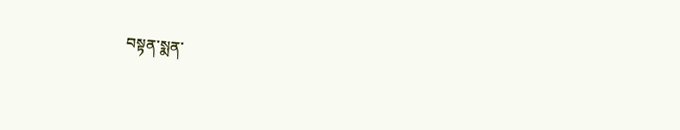བསྟན་སྨན་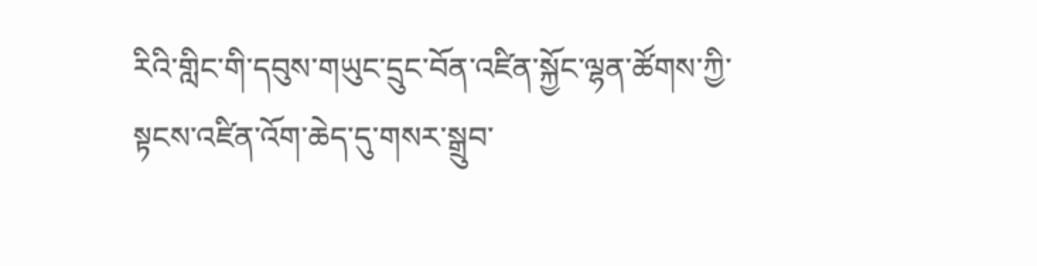རིའི་གླིང་གི་དབུས་གཡུང་དྲུང་བོན་འཛིན་སྐྱོང་ལྷན་ཚོགས་ཀྱི་སྟངས་འཛིན་འོག་ཆེད་དུ་གསར་སྒྲུབ་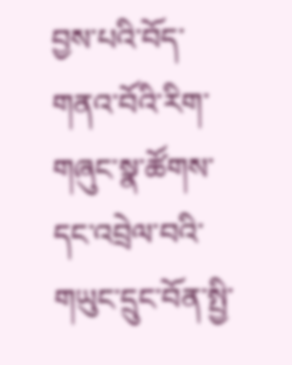བྱས་པའི་བོད་གནའ་བོའི་རིག་གཞུང་སྣ་ཚོགས་དང་འབྲེལ་བའི་གཡུང་དྲུང་བོན་སྤྱི་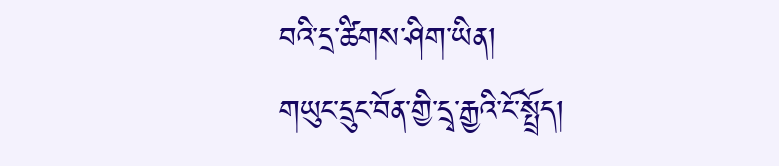བའི་དྲ་ཚིགས་ཤིག་ཡིན།
གཡུང་དྲུང་བོན་གྱི་དྲྭ་རྒྱའི་ངོ་སྤྲོད།